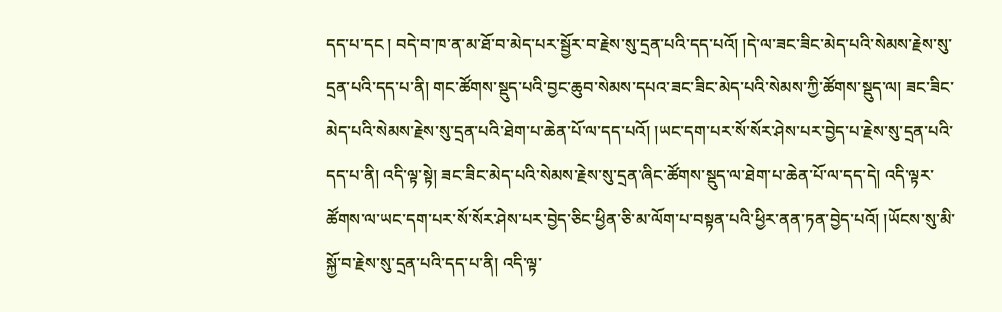དད་པ་དང ། བདེ་བ་ཁ་ན་མ་ཐོ་བ་མེད་པར་སྦྱོར་བ་རྗེས་སུ་དྲན་པའི་དད་པའོ། །དེ་ལ་ཟང་ཟིང་མེད་པའི་སེམས་རྗེས་སུ་དྲན་པའི་དད་པ་ནི། གང་ཚོགས་སྡུད་པའི་བྱང་ཆུབ་སེམས་དཔའ་ཟང་ཟིང་མེད་པའི་སེམས་ཀྱི་ཚོགས་སྡུད་ལ། ཟང་ཟིང་མེད་པའི་སེམས་རྗེས་སུ་དྲན་པའི་ཐེག་པ་ཆེན་པོ་ལ་དད་པའོ། །ཡང་དག་པར་སོ་སོར་ཤེས་པར་བྱེད་པ་རྗེས་སུ་དྲན་པའི་དད་པ་ནི། འདི་ལྟ་སྟེ། ཟང་ཟིང་མེད་པའི་སེམས་རྗེས་སུ་དྲན་ཞིང་ཚོགས་སྡུད་ལ་ཐེག་པ་ཆེན་པོ་ལ་དད་དེ། འདི་ལྟར་ཚོགས་ལ་ཡང་དག་པར་སོ་སོར་ཤེས་པར་བྱེད་ཅིང་ཕྱིན་ཅི་མ་ལོག་པ་བསྟན་པའི་ཕྱིར་ནན་ཏན་བྱེད་པའོ། །ཡོངས་སུ་མི་སྐྱོ་བ་རྗེས་སུ་དྲན་པའི་དད་པ་ནི། འདི་ལྟ་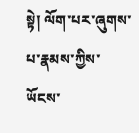སྟེ། ལོག་པར་ཞུགས་པ་རྣམས་ཀྱིས་ཡོངས་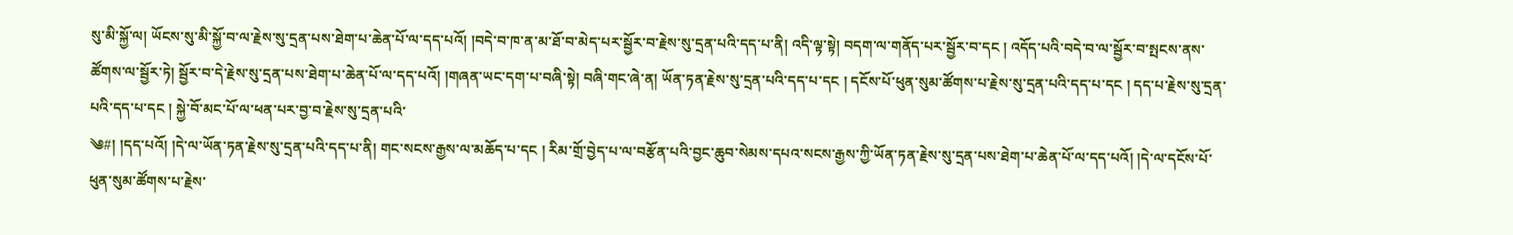སུ་མི་སྐྱོ་ལ། ཡོངས་སུ་མི་སྐྱོ་བ་ལ་རྗེས་སུ་དྲན་པས་ཐེག་པ་ཆེན་པོ་ལ་དད་པའོ། །བདེ་བ་ཁ་ན་མ་ཐོ་བ་མེད་པར་སྦྱོར་བ་རྗེས་སུ་དྲན་པའི་དད་པ་ནི། འདི་ལྟ་སྟེ། བདག་ལ་གནོད་པར་སྦྱོར་བ་དང ། འདོད་པའི་བདེ་བ་ལ་སྦྱོར་བ་སྤངས་ནས་ཚོགས་ལ་སྦྱོར་ཏེ། སྦྱོར་བ་དེ་རྗེས་སུ་དྲན་པས་ཐེག་པ་ཆེན་པོ་ལ་དད་པའོ། །གཞན་ཡང་དག་པ་བཞི་སྟེ། བཞི་གང་ཞེ་ན། ཡོན་ཏན་རྗེས་སུ་དྲན་པའི་དད་པ་དང ། དངོས་པོ་ཕུན་སུམ་ཚོགས་པ་རྗེས་སུ་དྲན་པའི་དད་པ་དང ། དད་པ་རྗེས་སུ་དྲན་པའི་དད་པ་དང ། སྐྱེ་བོ་མང་པོ་ལ་ཕན་པར་བྱ་བ་རྗེས་སུ་དྲན་པའི་
༄#། །དད་པའོ། །དེ་ལ་ཡོན་ཏན་རྗེས་སུ་དྲན་པའི་དད་པ་ནི། གང་སངས་རྒྱས་ལ་མཆོད་པ་དང ། རིམ་གྲོ་བྱེད་པ་ལ་བརྩོན་པའི་བྱང་ཆུབ་སེམས་དཔའ་སངས་རྒྱས་ཀྱི་ཡོན་ཏན་རྗེས་སུ་དྲན་པས་ཐེག་པ་ཆེན་པོ་ལ་དད་པའོ། །དེ་ལ་དངོས་པོ་ཕུན་སུམ་ཚོགས་པ་རྗེས་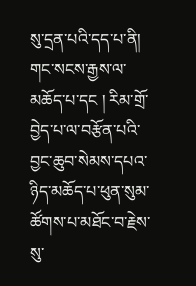སུ་དྲན་པའི་དད་པ་ནི། གང་སངས་རྒྱས་ལ་མཆོད་པ་དང ། རིམ་གྲོ་བྱེད་པ་ལ་བརྩོན་པའི་བྱང་ཆུབ་སེམས་དཔའ་ཉིད་མཆོད་པ་ཕུན་སུམ་ཚོགས་པ་མཐོང་བ་རྗེས་སུ་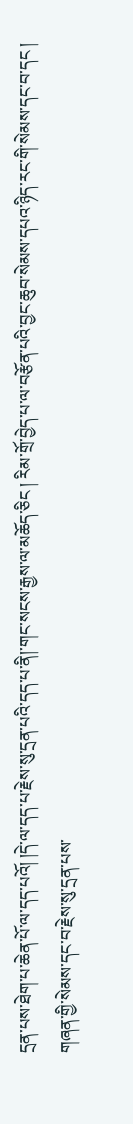དྲན་པས་ཐེག་པ་ཆེན་པོ་ལ་དད་པའོ། །དེ་ལ་དད་པ་རྗེས་སུ་དྲན་པའི་དད་པ་ནི།་གང་སངས་རྒྱས་ལ་མཆོད་ཅིང ། རིམ་གྲོ་བྱེད་པ་ལ་བརྩོན་པའི་བྱང་ཆུབ་སེམས་དཔའ་ཉིད་རང་གི་སེམས་དང་བ་དང ། གཞན་གྱི་སེམས་དང་བ་རྗེས་སུ་དྲན་པས་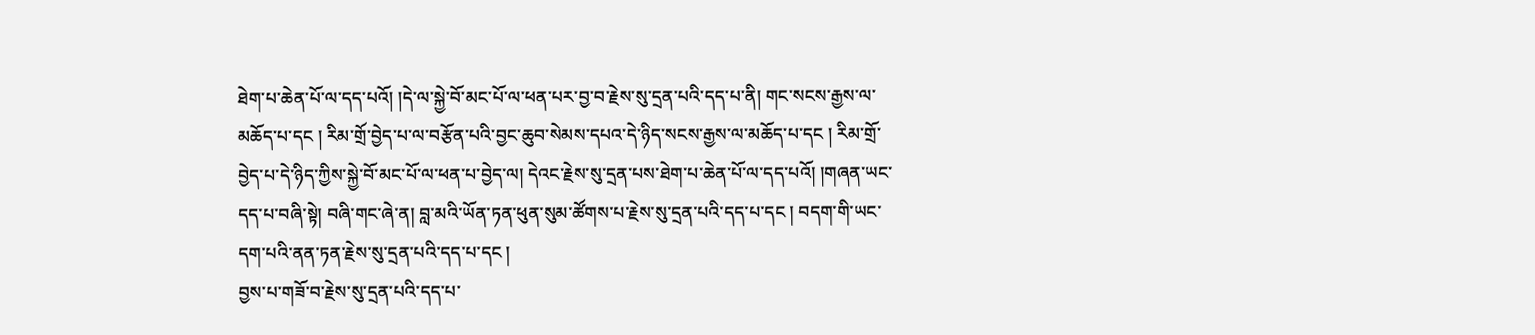ཐེག་པ་ཆེན་པོ་ལ་དད་པའོ། །དེ་ལ་སྐྱེ་བོ་མང་པོ་ལ་ཕན་པར་བྱ་བ་རྗེས་སུ་དྲན་པའི་དད་པ་ནི། གང་སངས་རྒྱས་ལ་མཆོད་པ་དང ། རིམ་གྲོ་བྱེད་པ་ལ་བརྩོན་པའི་བྱང་ཆུབ་སེམས་དཔའ་དེ་ཉིད་སངས་རྒྱས་ལ་མཆོད་པ་དང ། རིམ་གྲོ་བྱེད་པ་དེ་ཉིད་ཀྱིས་སྐྱེ་བོ་མང་པོ་ལ་ཕན་པ་བྱེད་ལ། དེའང་རྗེས་སུ་དྲན་པས་ཐེག་པ་ཆེན་པོ་ལ་དད་པའོ། །གཞན་ཡང་དད་པ་བཞི་སྟེ། བཞི་གང་ཞེ་ན། བླ་མའི་ཡོན་ཏན་ཕུན་སུམ་ཚོགས་པ་རྗེས་སུ་དྲན་པའི་དད་པ་དང ། བདག་གི་ཡང་དག་པའི་ནན་ཏན་རྗེས་སུ་དྲན་པའི་དད་པ་དང །
བྱས་པ་གཟོ་བ་རྗེས་སུ་དྲན་པའི་དད་པ་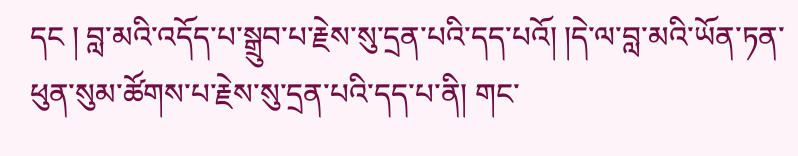དང ། བླ་མའི་འདོད་པ་སྒྲུབ་པ་རྗེས་སུ་དྲན་པའི་དད་པའོ། །དེ་ལ་བླ་མའི་ཡོན་ཏན་ཕུན་སུམ་ཚོགས་པ་རྗེས་སུ་དྲན་པའི་དད་པ་ནི། གང་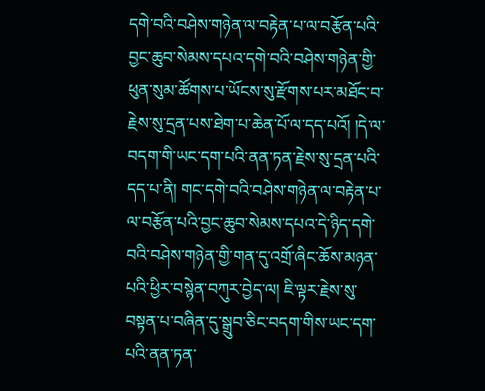དགེ་བའི་བཤེས་གཉེན་ལ་བརྟེན་པ་ལ་བརྩོན་པའི་བྱང་ཆུབ་སེམས་དཔའ་དགེ་བའི་བཤེས་གཉེན་གྱི་ཕུན་སུམ་ཚོགས་པ་ཡོངས་སུ་རྫོགས་པར་མཐོང་བ་རྗེས་སུ་དྲན་པས་ཐེག་པ་ཆེན་པོ་ལ་དད་པའོ། །དེ་ལ་བདག་གི་ཡང་དག་པའི་ནན་ཏན་རྗེས་སུ་དྲན་པའི་དད་པ་ནི། གང་དགེ་བའི་བཤེས་གཉེན་ལ་བརྟེན་པ་ལ་བརྩོན་པའི་བྱང་ཆུབ་སེམས་དཔའ་དེ་ཉིད་དགེ་བའི་བཤེས་གཉེན་གྱི་གན་དུ་འགྲོ་ཞིང་ཆོས་མཉན་པའི་ཕྱིར་བསྙེན་བཀུར་བྱེད་ལ། ཇི་ལྟར་རྗེས་སུ་བསྟན་པ་བཞིན་དུ་སྒྲུབ་ཅིང་བདག་གིས་ཡང་དག་པའི་ནན་ཏན་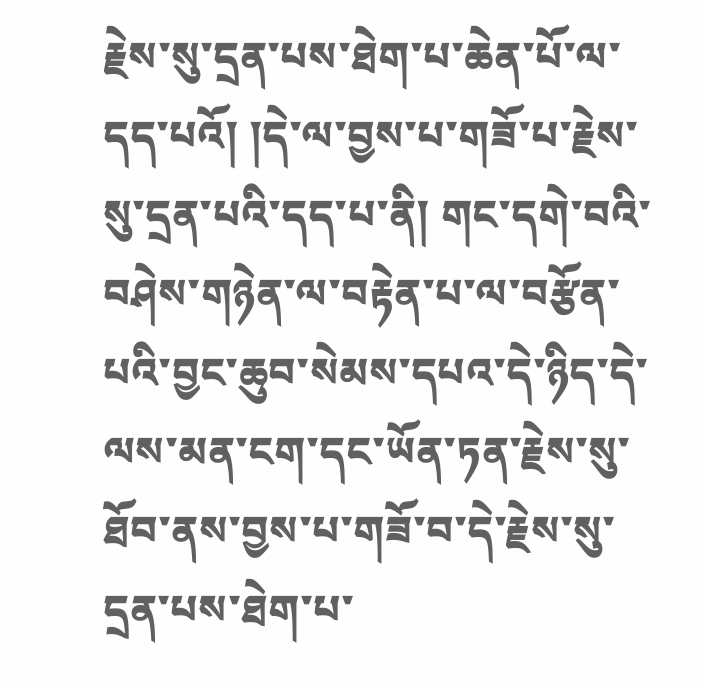རྗེས་སུ་དྲན་པས་ཐེག་པ་ཆེན་པོ་ལ་དད་པའོ། །དེ་ལ་བྱས་པ་གཟོ་པ་རྗེས་སུ་དྲན་པའི་དད་པ་ནི། གང་དགེ་བའི་བཤེས་གཉེན་ལ་བརྟེན་པ་ལ་བརྩོན་པའི་བྱང་ཆུབ་སེམས་དཔའ་དེ་ཉིད་དེ་ལས་མན་ངག་དང་ཡོན་ཏན་རྗེས་སུ་ཐོབ་ནས་བྱས་པ་གཟོ་བ་དེ་རྗེས་སུ་དྲན་པས་ཐེག་པ་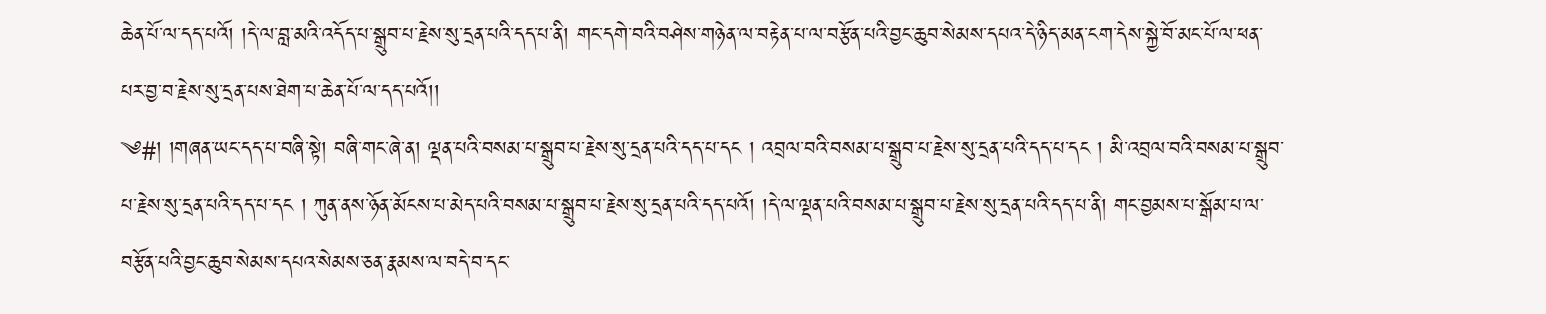ཆེན་པོ་ལ་དད་པའོ། །དེ་ལ་བླ་མའི་འདོད་པ་སྒྲུབ་པ་རྗེས་སུ་དྲན་པའི་དད་པ་ནི། གང་དགེ་བའི་བཤེས་གཉེན་ལ་བརྟེན་པ་ལ་བརྩོན་པའི་བྱང་ཆུབ་སེམས་དཔའ་དེ་ཉིད་མན་ངག་དེས་སྐྱེ་བོ་མང་པོ་ལ་ཕན་པར་བྱ་བ་རྗེས་སུ་དྲན་པས་ཐེག་པ་ཆེན་པོ་ལ་དད་པའོ།།
༄#། །གཞན་ཡང་དད་པ་བཞི་སྟེ། བཞི་གང་ཞེ་ན། ལྡན་པའི་བསམ་པ་སྒྲུབ་པ་རྗེས་སུ་དྲན་པའི་དད་པ་དང ། འབྲལ་བའི་བསམ་པ་སྒྲུབ་པ་རྗེས་སུ་དྲན་པའི་དད་པ་དང ། མི་འབྲལ་བའི་བསམ་པ་སྒྲུབ་པ་རྗེས་སུ་དྲན་པའི་དད་པ་དང ། ཀུན་ནས་ཉོན་མོངས་པ་མེད་པའི་བསམ་པ་སྒྲུབ་པ་རྗེས་སུ་དྲན་པའི་དད་པའོ། །དེ་ལ་ལྡན་པའི་བསམ་པ་སྒྲུབ་པ་རྗེས་སུ་དྲན་པའི་དད་པ་ནི། གང་བྱམས་པ་སྒོམ་པ་ལ་བརྩོན་པའི་བྱང་ཆུབ་སེམས་དཔའ་སེམས་ཅན་རྣམས་ལ་བདེ་བ་དང་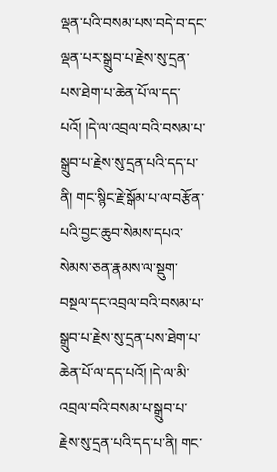ལྡན་པའི་བསམ་པས་བདེ་བ་དང་ལྡན་པར་སྒྲུབ་པ་རྗེས་སུ་དྲན་པས་ཐེག་པ་ཆེན་པོ་ལ་དད་པའོ། །དེ་ལ་འབྲལ་བའི་བསམ་པ་སྒྲུབ་པ་རྗེས་སུ་དྲན་པའི་དད་པ་ནི། གང་སྙིང་རྗེ་སྒོམ་པ་ལ་བརྩོན་པའི་བྱང་ཆུབ་སེམས་དཔའ་སེམས་ཅན་རྣམས་ལ་སྡུག་བསྔལ་དང་འབྲལ་བའི་བསམ་པ་སྒྲུབ་པ་རྗེས་སུ་དྲན་པས་ཐེག་པ་ཆེན་པོ་ལ་དད་པའོ། །དེ་ལ་མི་འབྲལ་བའི་བསམ་པ་སྒྲུབ་པ་རྗེས་སུ་དྲན་པའི་དད་པ་ནི། གང་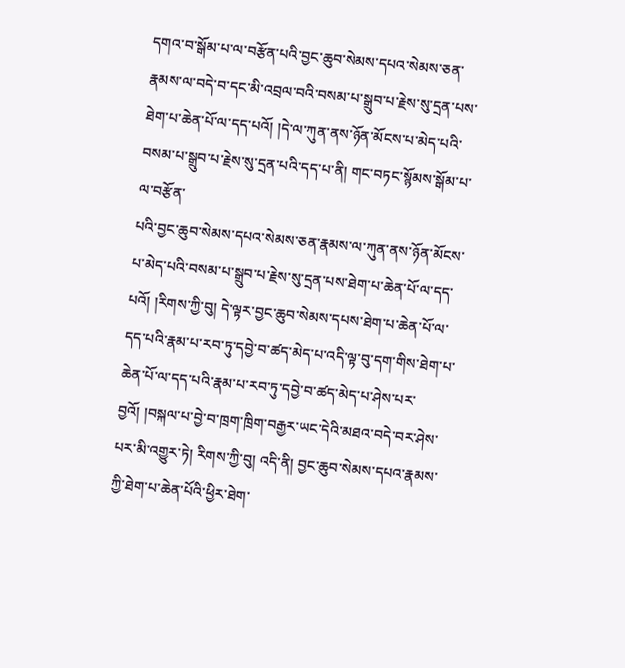དགའ་བ་སྒོམ་པ་ལ་བརྩོན་པའི་བྱང་ཆུབ་སེམས་དཔའ་སེམས་ཅན་རྣམས་ལ་བདེ་བ་དང་མི་འབྲལ་བའི་བསམ་པ་སྒྲུབ་པ་རྗེས་སུ་དྲན་པས་ཐེག་པ་ཆེན་པོ་ལ་དད་པའོ། །དེ་ལ་ཀུན་ནས་ཉོན་མོངས་པ་མེད་པའི་བསམ་པ་སྒྲུབ་པ་རྗེས་སུ་དྲན་པའི་དད་པ་ནི། གང་བཏང་སྙོམས་སྒོམ་པ་ལ་བརྩོན་
པའི་བྱང་ཆུབ་སེམས་དཔའ་སེམས་ཅན་རྣམས་ལ་ཀུན་ནས་ཉོན་མོངས་པ་མེད་པའི་བསམ་པ་སྒྲུབ་པ་རྗེས་སུ་དྲན་པས་ཐེག་པ་ཆེན་པོ་ལ་དད་པའོ། །རིགས་ཀྱི་བུ། དེ་ལྟར་བྱང་ཆུབ་སེམས་དཔས་ཐེག་པ་ཆེན་པོ་ལ་དད་པའི་རྣམ་པ་རབ་ཏུ་དབྱེ་བ་ཚད་མེད་པ་འདི་ལྟ་བུ་དག་གིས་ཐེག་པ་ཆེན་པོ་ལ་དད་པའི་རྣམ་པ་རབ་ཏུ་དབྱེ་བ་ཚད་མེད་པ་ཤེས་པར་བྱའོ། །བསྐལ་པ་བྱེ་བ་ཁྲག་ཁྲིག་བརྒྱར་ཡང་དེའི་མཐའ་བདེ་བར་ཤེས་པར་མི་འགྱུར་ཏེ། རིགས་ཀྱི་བུ། འདི་ནི། བྱང་ཆུབ་སེམས་དཔའ་རྣམས་ཀྱི་ཐེག་པ་ཆེན་པོའི་ཕྱིར་ཐེག་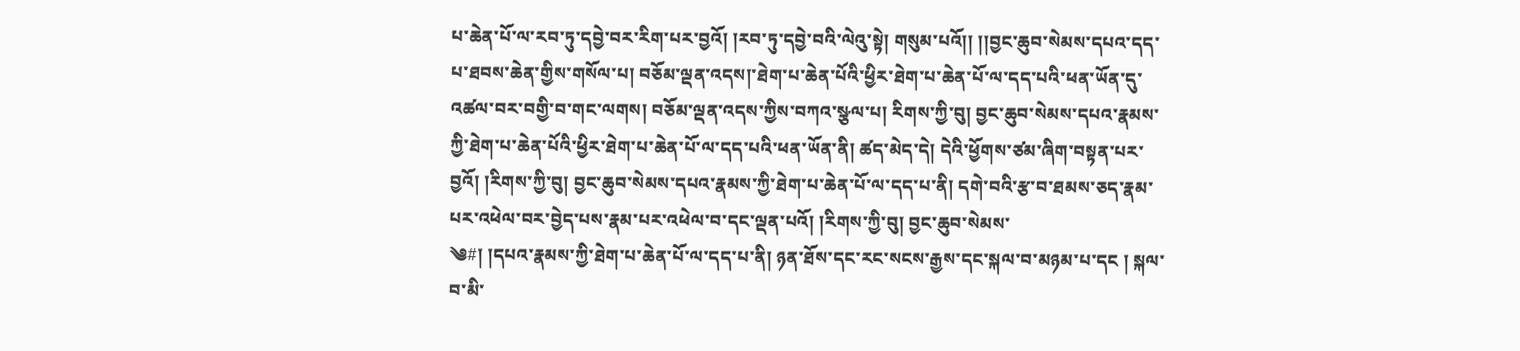པ་ཆེན་པོ་ལ་རབ་ཏུ་དབྱེ་བར་རིག་པར་བྱའོ། །རབ་ཏུ་དབྱེ་བའི་ལེའུ་སྟེ། གསུམ་པའོ།། །།བྱང་ཆུབ་སེམས་དཔའ་དད་པ་ཐབས་ཆེན་གྱིས་གསོལ་པ། བཅོམ་ལྡན་འདས།་ཐེག་པ་ཆེན་པོའི་ཕྱིར་ཐེག་པ་ཆེན་པོ་ལ་དད་པའི་ཕན་ཡོན་དུ་འཚལ་བར་བགྱི་བ་གང་ལགས། བཅོམ་ལྡན་འདས་ཀྱིས་བཀའ་སྩལ་པ། རིགས་ཀྱི་བུ། བྱང་ཆུབ་སེམས་དཔའ་རྣམས་ཀྱི་ཐེག་པ་ཆེན་པོའི་ཕྱིར་ཐེག་པ་ཆེན་པོ་ལ་དད་པའི་ཕན་ཡོན་ནི། ཚད་མེད་དེ། དེའི་ཕྱོགས་ཙམ་ཞིག་བསྟན་པར་བྱའོ། །རིགས་ཀྱི་བུ། བྱང་ཆུབ་སེམས་དཔའ་རྣམས་ཀྱི་ཐེག་པ་ཆེན་པོ་ལ་དད་པ་ནི། དགེ་བའི་རྩ་བ་ཐམས་ཅད་རྣམ་པར་འཕེལ་བར་བྱེད་པས་རྣམ་པར་འཕེལ་བ་དང་ལྡན་པའོ། །རིགས་ཀྱི་བུ། བྱང་ཆུབ་སེམས་
༄#། །དཔའ་རྣམས་ཀྱི་ཐེག་པ་ཆེན་པོ་ལ་དད་པ་ནི། ཉན་ཐོས་དང་རང་སངས་རྒྱས་དང་སྐལ་བ་མཉམ་པ་དང ། སྐལ་བ་མི་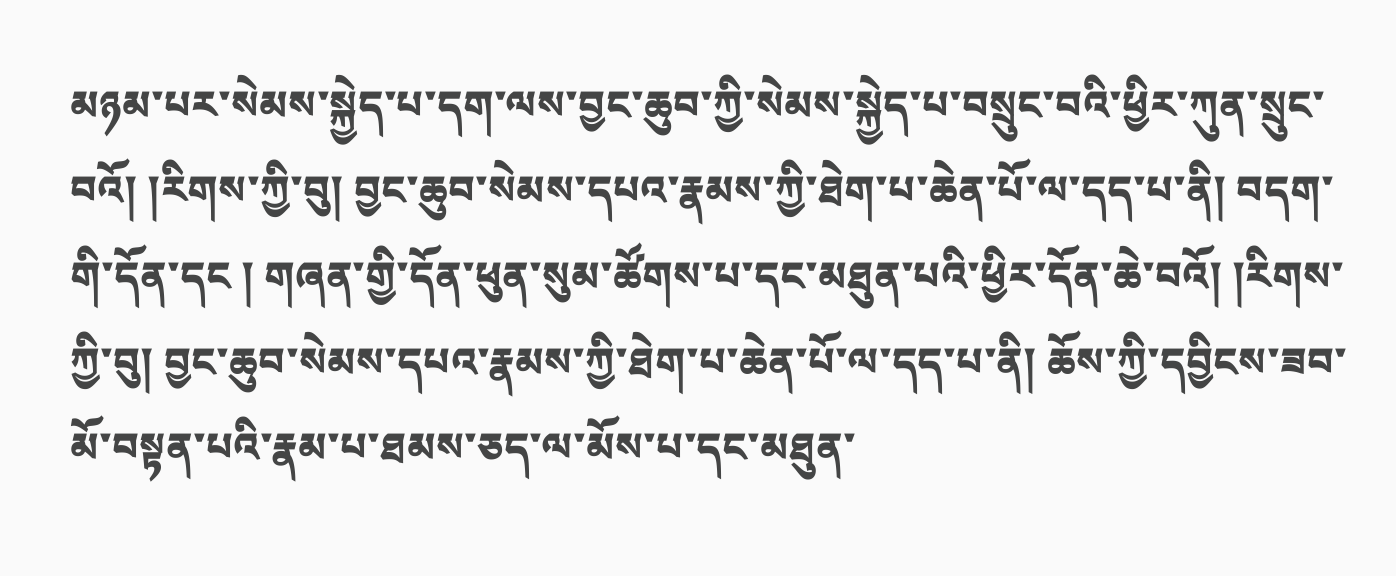མཉམ་པར་སེམས་སྐྱེད་པ་དག་ལས་བྱང་ཆུབ་ཀྱི་སེམས་སྐྱེད་པ་བསྲུང་བའི་ཕྱིར་ཀུན་སྲུང་བའོ། །རིགས་ཀྱི་བུ། བྱང་ཆུབ་སེམས་དཔའ་རྣམས་ཀྱི་ཐེག་པ་ཆེན་པོ་ལ་དད་པ་ནི། བདག་གི་དོན་དང ། གཞན་གྱི་དོན་ཕུན་སུམ་ཚོགས་པ་དང་མཐུན་པའི་ཕྱིར་དོན་ཆེ་བའོ། །རིགས་ཀྱི་བུ། བྱང་ཆུབ་སེམས་དཔའ་རྣམས་ཀྱི་ཐེག་པ་ཆེན་པོ་ལ་དད་པ་ནི། ཆོས་ཀྱི་དབྱིངས་ཟབ་མོ་བསྟན་པའི་རྣམ་པ་ཐམས་ཅད་ལ་མོས་པ་དང་མཐུན་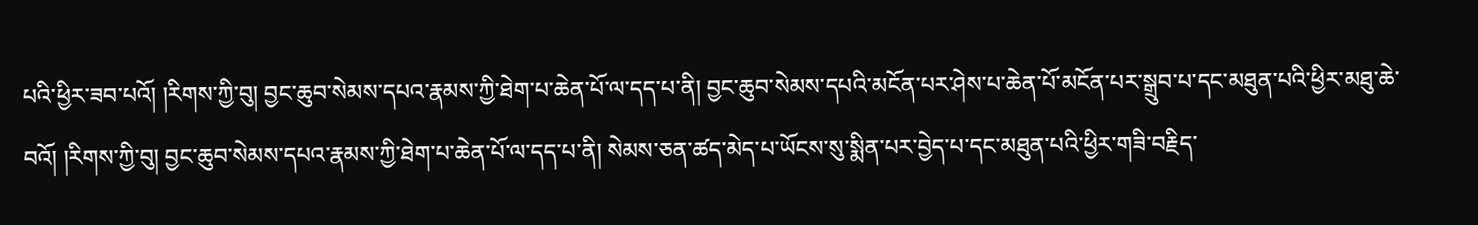པའི་ཕྱིར་ཟབ་པའོ། །རིགས་ཀྱི་བུ། བྱང་ཆུབ་སེམས་དཔའ་རྣམས་ཀྱི་ཐེག་པ་ཆེན་པོ་ལ་དད་པ་ནི། བྱང་ཆུབ་སེམས་དཔའི་མངོན་པར་ཤེས་པ་ཆེན་པོ་མངོན་པར་སྒྲུབ་པ་དང་མཐུན་པའི་ཕྱིར་མཐུ་ཆེ་བའོ། །རིགས་ཀྱི་བུ། བྱང་ཆུབ་སེམས་དཔའ་རྣམས་ཀྱི་ཐེག་པ་ཆེན་པོ་ལ་དད་པ་ནི། སེམས་ཅན་ཚད་མེད་པ་ཡོངས་སུ་སྨིན་པར་བྱེད་པ་དང་མཐུན་པའི་ཕྱིར་གཟི་བརྗིད་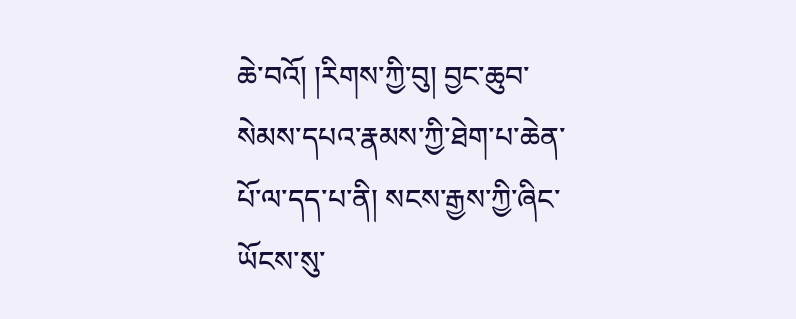ཆེ་བའོ། །རིགས་ཀྱི་བུ། བྱང་ཆུབ་སེམས་དཔའ་རྣམས་ཀྱི་ཐེག་པ་ཆེན་པོ་ལ་དད་པ་ནི། སངས་རྒྱས་ཀྱི་ཞིང་ཡོངས་སུ་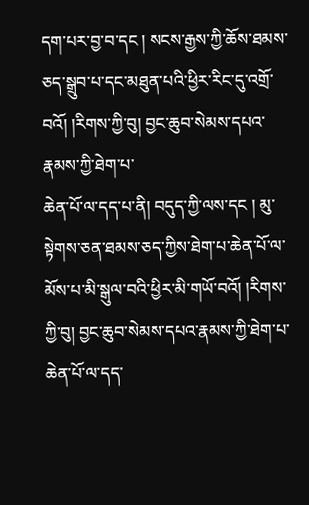དག་པར་བྱ་བ་དང ། སངས་རྒྱས་ཀྱི་ཆོས་ཐམས་ཅད་སྒྲུབ་པ་དང་མཐུན་པའི་ཕྱིར་རིང་དུ་འགྲོ་བའོ། །རིགས་ཀྱི་བུ། བྱང་ཆུབ་སེམས་དཔའ་རྣམས་ཀྱི་ཐེག་པ་
ཆེན་པོ་ལ་དད་པ་ནི། བདུད་ཀྱི་ལས་དང ། མུ་སྟེགས་ཅན་ཐམས་ཅད་ཀྱིས་ཐེག་པ་ཆེན་པོ་ལ་མོས་པ་མི་སྒུལ་བའི་ཕྱིར་མི་གཡོ་བའོ། །རིགས་ཀྱི་བུ། བྱང་ཆུབ་སེམས་དཔའ་རྣམས་ཀྱི་ཐེག་པ་ཆེན་པོ་ལ་དད་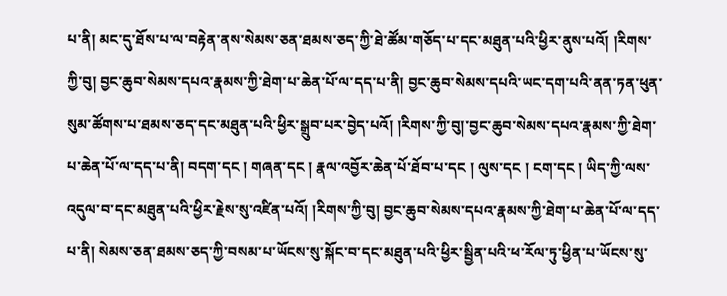པ་ནི། མང་དུ་ཐོས་པ་ལ་བརྟེན་ནས་སེམས་ཅན་ཐམས་ཅད་ཀྱི་ཐེ་ཚོམ་གཅོད་པ་དང་མཐུན་པའི་ཕྱིར་ནུས་པའོ། །རིགས་ཀྱི་བུ། བྱང་ཆུབ་སེམས་དཔའ་རྣམས་ཀྱི་ཐེག་པ་ཆེན་པོ་ལ་དད་པ་ནི། བྱང་ཆུབ་སེམས་དཔའི་ཡང་དག་པའི་ནན་ཏན་ཕུན་སུམ་ཚོགས་པ་ཐམས་ཅད་དང་མཐུན་པའི་ཕྱིར་སྒྲུབ་པར་བྱེད་པའོ། །རིགས་ཀྱི་བུ།་བྱང་ཆུབ་སེམས་དཔའ་རྣམས་ཀྱི་ཐེག་པ་ཆེན་པོ་ལ་དད་པ་ནི། བདག་དང ། གཞན་དང ། རྣལ་འབྱོར་ཆེན་པོ་ཐོབ་པ་དང ། ལུས་དང ། ངག་དང ། ཡིད་ཀྱི་ལས་འདུལ་བ་དང་མཐུན་པའི་ཕྱིར་རྗེས་སུ་འཛིན་པའོ། །རིགས་ཀྱི་བུ། བྱང་ཆུབ་སེམས་དཔའ་རྣམས་ཀྱི་ཐེག་པ་ཆེན་པོ་ལ་དད་པ་ནི། སེམས་ཅན་ཐམས་ཅད་ཀྱི་བསམ་པ་ཡོངས་སུ་སྐོང་བ་དང་མཐུན་པའི་ཕྱིར་སྦྱིན་པའི་ཕ་རོལ་ཏུ་ཕྱིན་པ་ཡོངས་སུ་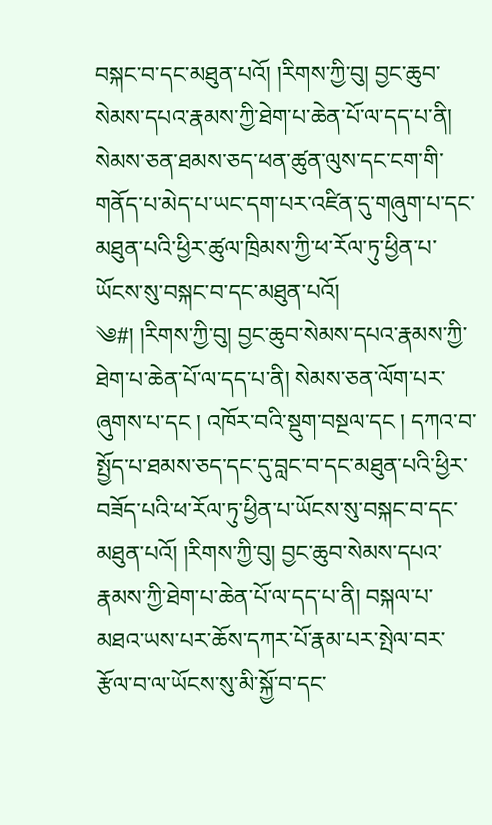བསྐང་བ་དང་མཐུན་པའོ། །རིགས་ཀྱི་བུ། བྱང་ཆུབ་སེམས་དཔའ་རྣམས་ཀྱི་ཐེག་པ་ཆེན་པོ་ལ་དད་པ་ནི། སེམས་ཅན་ཐམས་ཅད་ཕན་ཚུན་ལུས་དང་ངག་གི་གནོད་པ་མེད་པ་ཡང་དག་པར་འཛིན་དུ་གཞུག་པ་དང་མཐུན་པའི་ཕྱིར་ཚུལ་ཁྲིམས་ཀྱི་ཕ་རོལ་ཏུ་ཕྱིན་པ་ཡོངས་སུ་བསྐང་བ་དང་མཐུན་པའོ།
༄#། །རིགས་ཀྱི་བུ། བྱང་ཆུབ་སེམས་དཔའ་རྣམས་ཀྱི་ཐེག་པ་ཆེན་པོ་ལ་དད་པ་ནི། སེམས་ཅན་ལོག་པར་ཞུགས་པ་དང ། འཁོར་བའི་སྡུག་བསྔལ་དང ། དཀའ་བ་སྤྱོད་པ་ཐམས་ཅད་དང་དུ་བླང་བ་དང་མཐུན་པའི་ཕྱིར་བཟོད་པའི་ཕ་རོལ་ཏུ་ཕྱིན་པ་ཡོངས་སུ་བསྐང་བ་དང་མཐུན་པའོ། །རིགས་ཀྱི་བུ། བྱང་ཆུབ་སེམས་དཔའ་རྣམས་ཀྱི་ཐེག་པ་ཆེན་པོ་ལ་དད་པ་ནི། བསྐལ་པ་མཐའ་ཡས་པར་ཆོས་དཀར་པོ་རྣམ་པར་སྤེལ་བར་རྩོལ་བ་ལ་ཡོངས་སུ་མི་སྐྱོ་བ་དང་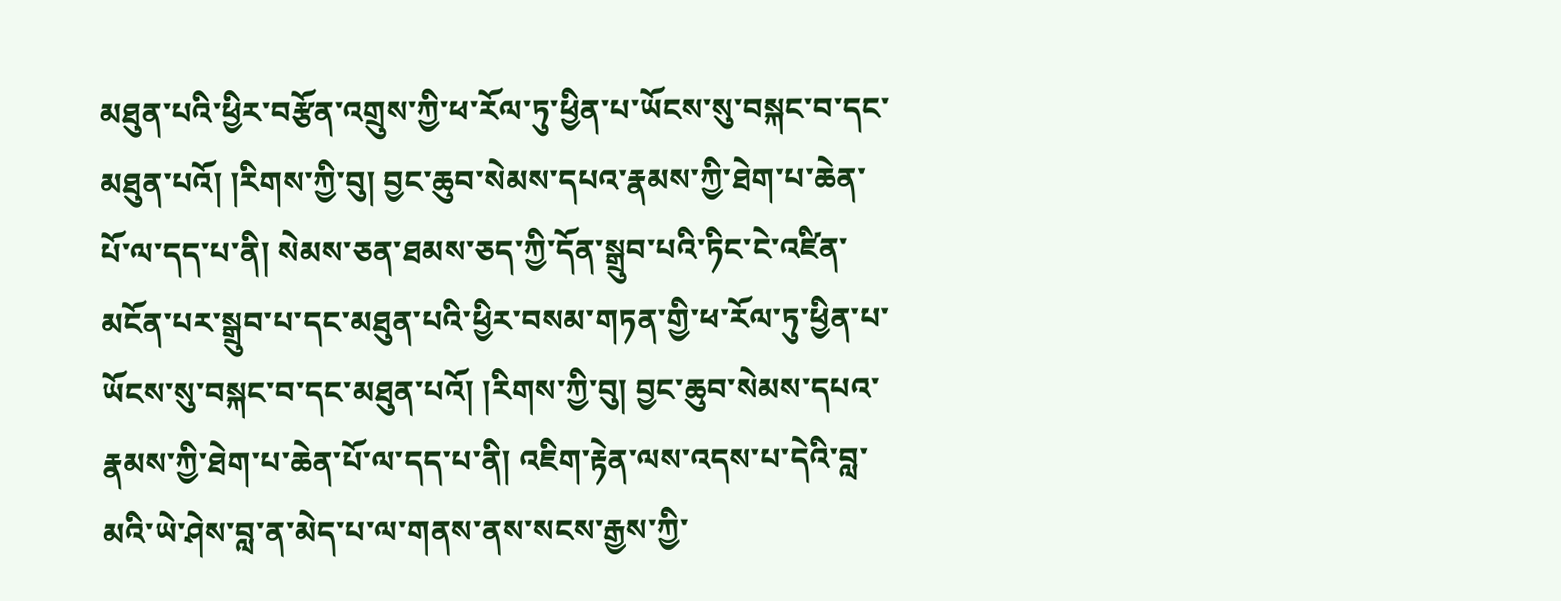མཐུན་པའི་ཕྱིར་བརྩོན་འགྲུས་ཀྱི་ཕ་རོལ་ཏུ་ཕྱིན་པ་ཡོངས་སུ་བསྐང་བ་དང་མཐུན་པའོ། །རིགས་ཀྱི་བུ། བྱང་ཆུབ་སེམས་དཔའ་རྣམས་ཀྱི་ཐེག་པ་ཆེན་པོ་ལ་དད་པ་ནི། སེམས་ཅན་ཐམས་ཅད་ཀྱི་དོན་སྒྲུབ་པའི་ཏིང་ངེ་འཛིན་མངོན་པར་སྒྲུབ་པ་དང་མཐུན་པའི་ཕྱིར་བསམ་གཏན་གྱི་ཕ་རོལ་ཏུ་ཕྱིན་པ་ཡོངས་སུ་བསྐང་བ་དང་མཐུན་པའོ། །རིགས་ཀྱི་བུ། བྱང་ཆུབ་སེམས་དཔའ་རྣམས་ཀྱི་ཐེག་པ་ཆེན་པོ་ལ་དད་པ་ནི། འཇིག་རྟེན་ལས་འདས་པ་དེའི་བླ་མའི་ཡེ་ཤེས་བླ་ན་མེད་པ་ལ་གནས་ནས་སངས་རྒྱས་ཀྱི་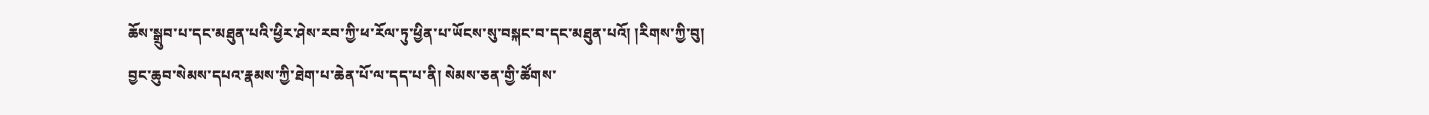ཆོས་སྒྲུབ་པ་དང་མཐུན་པའི་ཕྱིར་ཤེས་རབ་ཀྱི་ཕ་རོལ་ཏུ་ཕྱིན་པ་ཡོངས་སུ་བསྐང་བ་དང་མཐུན་པའོ། །རིགས་ཀྱི་བུ། བྱང་ཆུབ་སེམས་དཔའ་རྣམས་ཀྱི་ཐེག་པ་ཆེན་པོ་ལ་དད་པ་ནི། སེམས་ཅན་གྱི་ཚོགས་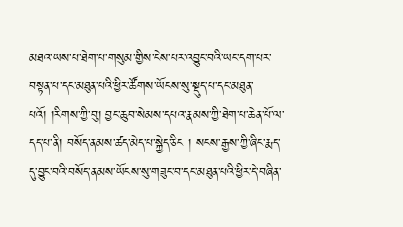མཐའ་ཡས་པ་ཐེག་པ་གསུམ་གྱིས་ངེས་པར་འབྱུང་བའི་ཡང་དག་པར་བསྟན་པ་དང་མཐུན་པའི་ཕྱིར་ཚོགས་ཡོངས་སུ་སྡུད་པ་དང་མཐུན་པའོ། །རིགས་ཀྱི་བུ། བྱང་ཆུབ་སེམས་དཔའ་རྣམས་ཀྱི་ཐེག་པ་ཆེན་པོ་ལ་དད་པ་ནི། བསོད་ནམས་ཚད་མེད་པ་སྐྱེད་ཅིང ། སངས་རྒྱས་ཀྱི་ཞིང་རྨད་དུ་བྱུང་བའི་བསོད་ནམས་ཡོངས་སུ་གཟུང་བ་དང་མཐུན་པའི་ཕྱིར་དེ་བཞིན་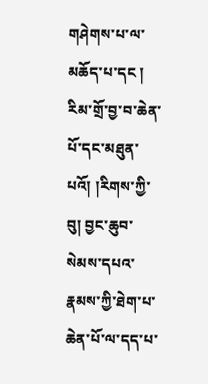གཤེགས་པ་ལ་མཆོད་པ་དང ། རིམ་གྲོ་བྱ་བ་ཆེན་པོ་དང་མཐུན་པའོ། །རིགས་ཀྱི་བུ། བྱང་ཆུབ་སེམས་དཔའ་རྣམས་ཀྱི་ཐེག་པ་ཆེན་པོ་ལ་དད་པ་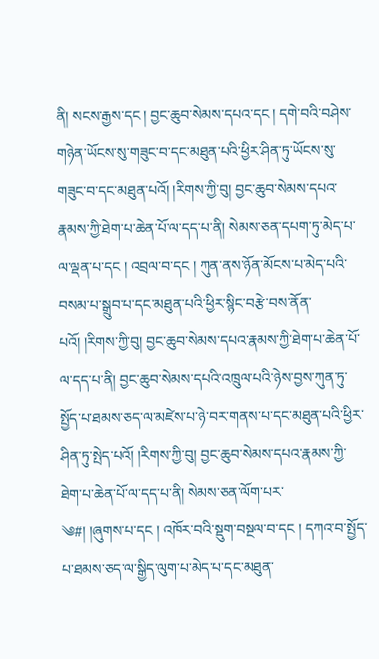ནི། སངས་རྒྱས་དང ། བྱང་ཆུབ་སེམས་དཔའ་དང ། དགེ་བའི་བཤེས་གཉེན་ཡོངས་སུ་གཟུང་བ་དང་མཐུན་པའི་ཕྱིར་ཤིན་ཏུ་ཡོངས་སུ་གཟུང་བ་དང་མཐུན་པའོ། །རིགས་ཀྱི་བུ། བྱང་ཆུབ་སེམས་དཔའ་རྣམས་ཀྱི་ཐེག་པ་ཆེན་པོ་ལ་དད་པ་ནི། སེམས་ཅན་དཔག་ཏུ་མེད་པ་ལ་ལྡན་པ་དང ། འབྲལ་བ་དང ། ཀུན་ནས་ཉོན་མོངས་པ་མེད་པའི་བསམ་པ་སྒྲུབ་པ་དང་མཐུན་པའི་ཕྱིར་སྙིང་བརྩེ་བས་ནོན་པའོ། །རིགས་ཀྱི་བུ། བྱང་ཆུབ་སེམས་དཔའ་རྣམས་ཀྱི་ཐེག་པ་ཆེན་པོ་ལ་དད་པ་ནི། བྱང་ཆུབ་སེམས་དཔའི་འཁྲུལ་པའི་ཉེས་བྱས་ཀུན་ཏུ་སྤྱོད་པ་ཐམས་ཅད་ལ་མཛེས་པ་ཉེ་བར་གནས་པ་དང་མཐུན་པའི་ཕྱིར་ཤིན་ཏུ་སྤེད་པའོ། །རིགས་ཀྱི་བུ། བྱང་ཆུབ་སེམས་དཔའ་རྣམས་ཀྱི་ཐེག་པ་ཆེན་པོ་ལ་དད་པ་ནི། སེམས་ཅན་ལོག་པར་
༄#། །ཞུགས་པ་དང ། འཁོར་བའི་སྡུག་བསྔལ་བ་དང ། དཀའ་བ་སྤྱོད་པ་ཐམས་ཅད་ལ་སྒྱིད་ལུག་པ་མེད་པ་དང་མཐུན་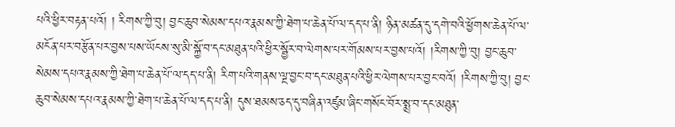པའི་ཕྱིར་བརྟན་པའོ། ། རིགས་ཀྱི་བུ། བྱང་ཆུབ་སེམས་དཔའ་རྣམས་ཀྱི་ཐེག་པ་ཆེན་པོ་ལ་དད་པ་ནི། ཉིན་མཚན་དུ་དགེ་བའི་ཕྱོགས་ཆེན་པོ་ལ་མངོན་པར་བརྩོན་པར་བྱས་པས་ཡོངས་སུ་མི་སྐྱོ་བ་དང་མཐུན་པའི་ཕྱིར་སྦྱོར་བ་ལེགས་པར་གོམས་པར་བྱས་པའོ། །རིགས་ཀྱི་བུ། བྱང་ཆུབ་སེམས་དཔའ་རྣམས་ཀྱི་ཐེག་པ་ཆེན་པོ་ལ་དད་པ་ནི། རིག་པའི་གནས་ལྔ་བྱང་བ་དང་མཐུན་པའི་ཕྱིར་ལེགས་པར་བྱང་བའོ། །རིགས་ཀྱི་བུ། བྱང་ཆུབ་སེམས་དཔའ་རྣམས་ཀྱི་ཐེག་པ་ཆེན་པོ་ལ་དད་པ་ནི། དུས་ཐམས་ཅད་དུ་བཞིན་འཛུམ་ཞིང་གསོང་བོར་སྨྲ་བ་དང་མཐུན་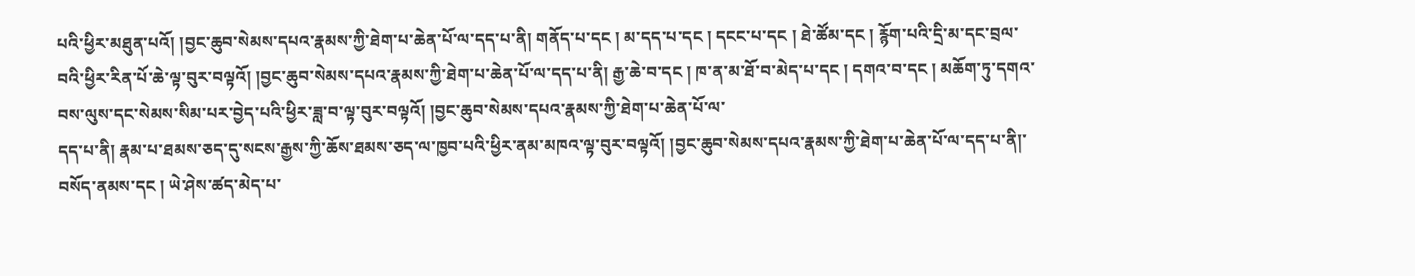པའི་ཕྱིར་མཐུན་པའོ། །བྱང་ཆུབ་སེམས་དཔའ་རྣམས་ཀྱི་ཐེག་པ་ཆེན་པོ་ལ་དད་པ་ནི། གནོད་པ་དང ། མ་དད་པ་དང ། དངང་པ་དང ། ཐེ་ཚོམ་དང ། རྙོག་པའི་དྲི་མ་དང་བྲལ་བའི་ཕྱིར་རིན་པོ་ཆེ་ལྟ་བུར་བལྟའོ། །བྱང་ཆུབ་སེམས་དཔའ་རྣམས་ཀྱི་ཐེག་པ་ཆེན་པོ་ལ་དད་པ་ནི། རྒྱ་ཆེ་བ་དང ། ཁ་ན་མ་ཐོ་བ་མེད་པ་དང ། དགའ་བ་དང ། མཆོག་ཏུ་དགའ་བས་ལུས་དང་སེམས་སིམ་པར་བྱེད་པའི་ཕྱིར་ཟླ་བ་ལྟ་བུར་བལྟའོ། །བྱང་ཆུབ་སེམས་དཔའ་རྣམས་ཀྱི་ཐེག་པ་ཆེན་པོ་ལ་
དད་པ་ནི། རྣམ་པ་ཐམས་ཅད་དུ་སངས་རྒྱས་ཀྱི་ཆོས་ཐམས་ཅད་ལ་ཁྱབ་པའི་ཕྱིར་ནམ་མཁའ་ལྟ་བུར་བལྟའོ། །བྱང་ཆུབ་སེམས་དཔའ་རྣམས་ཀྱི་ཐེག་པ་ཆེན་པོ་ལ་དད་པ་ནི།་བསོད་ནམས་དང ། ཡེ་ཤེས་ཚད་མེད་པ་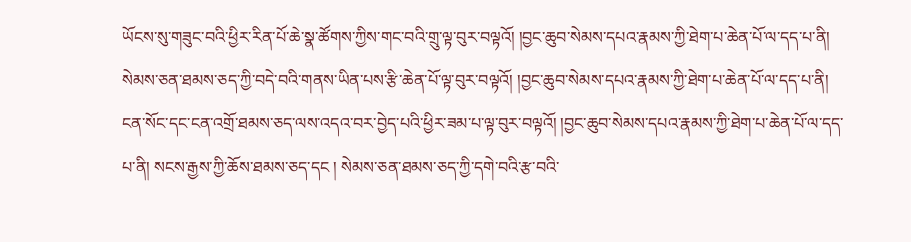ཡོངས་སུ་གཟུང་བའི་ཕྱིར་རིན་པོ་ཆེ་སྣ་ཚོགས་ཀྱིས་གང་བའི་གྲུ་ལྟ་བུར་བལྟའོ། །བྱང་ཆུབ་སེམས་དཔའ་རྣམས་ཀྱི་ཐེག་པ་ཆེན་པོ་ལ་དད་པ་ནི། སེམས་ཅན་ཐམས་ཅད་ཀྱི་བདེ་བའི་གནས་ཡིན་པས་རྩི་ཆེན་པོ་ལྟ་བུར་བལྟའོ། །བྱང་ཆུབ་སེམས་དཔའ་རྣམས་ཀྱི་ཐེག་པ་ཆེན་པོ་ལ་དད་པ་ནི། ངན་སོང་དང་ངན་འགྲོ་ཐམས་ཅད་ལས་འདའ་བར་བྱེད་པའི་ཕྱིར་ཟམ་པ་ལྟ་བུར་བལྟའོ། །བྱང་ཆུབ་སེམས་དཔའ་རྣམས་ཀྱི་ཐེག་པ་ཆེན་པོ་ལ་དད་པ་ནི། སངས་རྒྱས་ཀྱི་ཆོས་ཐམས་ཅད་དང ། སེམས་ཅན་ཐམས་ཅད་ཀྱི་དགེ་བའི་རྩ་བའི་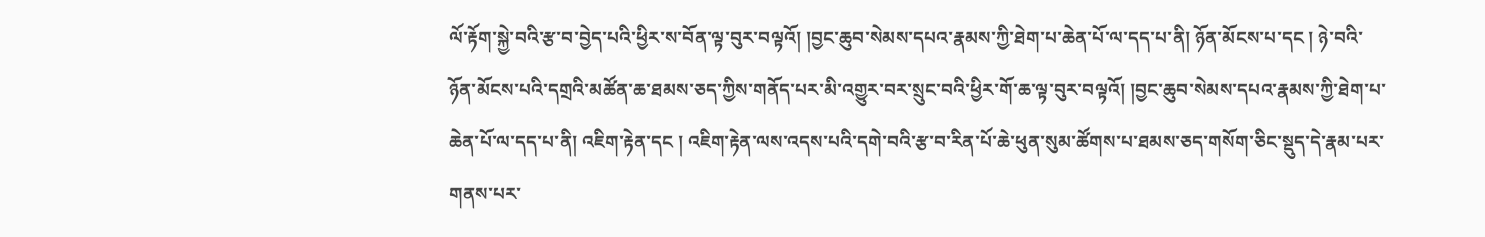ལོ་རྟོག་སྐྱེ་བའི་རྩ་བ་བྱེད་པའི་ཕྱིར་ས་བོན་ལྟ་བུར་བལྟའོ། །བྱང་ཆུབ་སེམས་དཔའ་རྣམས་ཀྱི་ཐེག་པ་ཆེན་པོ་ལ་དད་པ་ནི། ཉོན་མོངས་པ་དང ། ཉེ་བའི་ཉོན་མོངས་པའི་དགྲའི་མཚོན་ཆ་ཐམས་ཅད་ཀྱིས་གནོད་པར་མི་འགྱུར་བར་སྲུང་བའི་ཕྱིར་གོ་ཆ་ལྟ་བུར་བལྟའོ། །བྱང་ཆུབ་སེམས་དཔའ་རྣམས་ཀྱི་ཐེག་པ་ཆེན་པོ་ལ་དད་པ་ནི། འཇིག་རྟེན་དང ། འཇིག་རྟེན་ལས་འདས་པའི་དགེ་བའི་རྩ་བ་རིན་པོ་ཆེ་ཕུན་སུམ་ཚོགས་པ་ཐམས་ཅད་གསོག་ཅིང་སྡུད་དེ་རྣམ་པར་གནས་པར་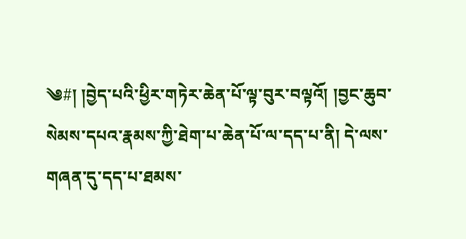༄#། །བྱེད་པའི་ཕྱིར་གཏེར་ཆེན་པོ་ལྟ་བུར་བལྟའོ། །བྱང་ཆུབ་སེམས་དཔའ་རྣམས་ཀྱི་ཐེག་པ་ཆེན་པོ་ལ་དད་པ་ནི། དེ་ལས་གཞན་དུ་དད་པ་ཐམས་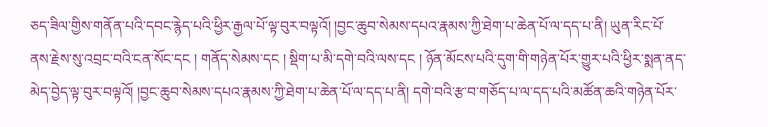ཅད་ཟིལ་གྱིས་གནོན་པའི་དབང་རྙེད་པའི་ཕྱིར་རྒྱལ་པོ་ལྟ་བུར་བལྟའོ། །བྱང་ཆུབ་སེམས་དཔའ་རྣམས་ཀྱི་ཐེག་པ་ཆེན་པོ་ལ་དད་པ་ནི། ཡུན་རིང་པོ་ནས་རྗེས་སུ་འབྲང་བའི་ངན་སོང་དང ། གནོད་སེམས་དང ། སྡིག་པ་མི་དགེ་བའི་ལས་དང ། ཉོན་མོངས་པའི་དུག་གི་གཉེན་པོར་གྱུར་པའི་ཕྱིར་སྨན་ནད་མེད་བྱེད་ལྟ་བུར་བལྟའོ། །བྱང་ཆུབ་སེམས་དཔའ་རྣམས་ཀྱི་ཐེག་པ་ཆེན་པོ་ལ་དད་པ་ནི། དགེ་བའི་རྩ་བ་གཅོད་པ་ལ་དད་པའི་མཚོན་ཆའི་གཉེན་པོར་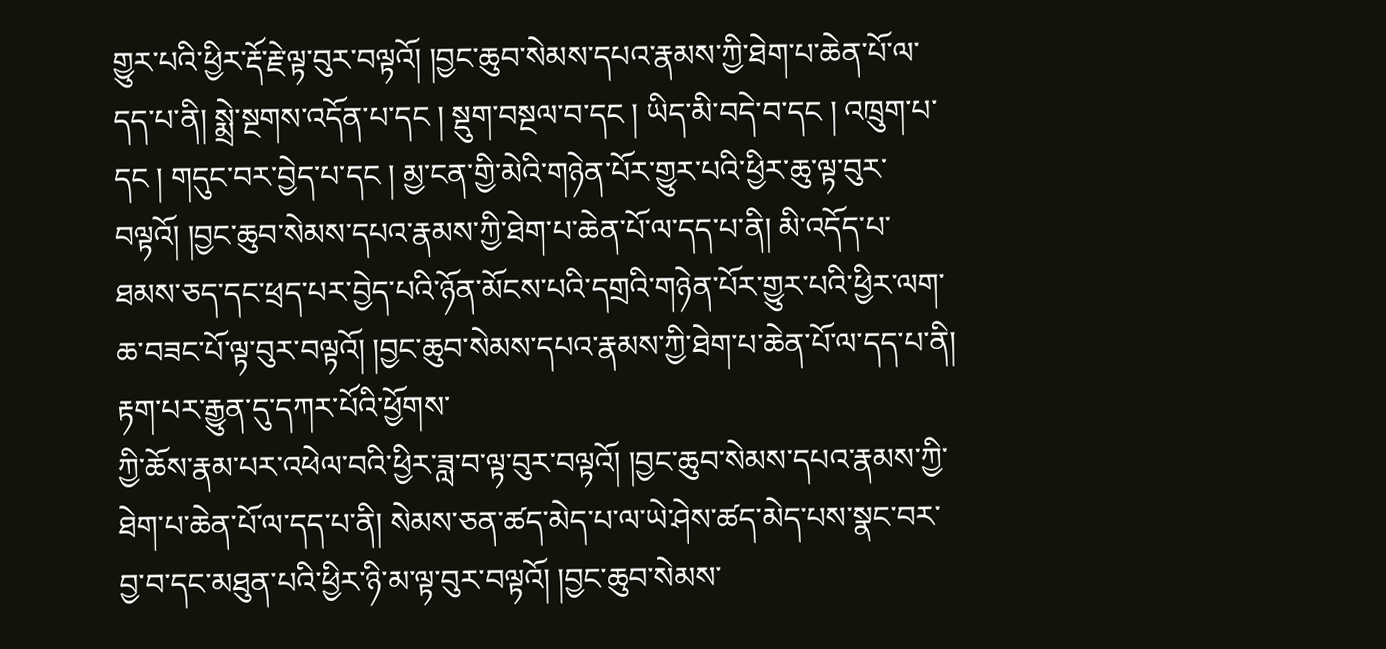གྱུར་པའི་ཕྱིར་རྡོ་རྗེ་ལྟ་བུར་བལྟའོ། །བྱང་ཆུབ་སེམས་དཔའ་རྣམས་ཀྱི་ཐེག་པ་ཆེན་པོ་ལ་དད་པ་ནི། སྨྲེ་སྔགས་འདོན་པ་དང ། སྡུག་བསྔལ་བ་དང ། ཡིད་མི་བདེ་བ་དང ། འཁྲུག་པ་དང ། གདུང་བར་བྱེད་པ་དང ། མྱ་ངན་གྱི་མེའི་གཉེན་པོར་གྱུར་པའི་ཕྱིར་ཆུ་ལྟ་བུར་བལྟའོ། །བྱང་ཆུབ་སེམས་དཔའ་རྣམས་ཀྱི་ཐེག་པ་ཆེན་པོ་ལ་དད་པ་ནི། མི་འདོད་པ་ཐམས་ཅད་དང་ཕྲད་པར་བྱེད་པའི་ཉོན་མོངས་པའི་དགྲའི་གཉེན་པོར་གྱུར་པའི་ཕྱིར་ལག་ཆ་བཟང་པོ་ལྟ་བུར་བལྟའོ། །བྱང་ཆུབ་སེམས་དཔའ་རྣམས་ཀྱི་ཐེག་པ་ཆེན་པོ་ལ་དད་པ་ནི། རྟག་པར་རྒྱུན་དུ་དཀར་པོའི་ཕྱོགས་
ཀྱི་ཆོས་རྣམ་པར་འཕེལ་བའི་ཕྱིར་ཟླ་བ་ལྟ་བུར་བལྟའོ། །བྱང་ཆུབ་སེམས་དཔའ་རྣམས་ཀྱི་ཐེག་པ་ཆེན་པོ་ལ་དད་པ་ནི། སེམས་ཅན་ཚད་མེད་པ་ལ་ཡེ་ཤེས་ཚད་མེད་པས་སྣང་བར་བྱ་བ་དང་མཐུན་པའི་ཕྱིར་ཉི་མ་ལྟ་བུར་བལྟའོ། །བྱང་ཆུབ་སེམས་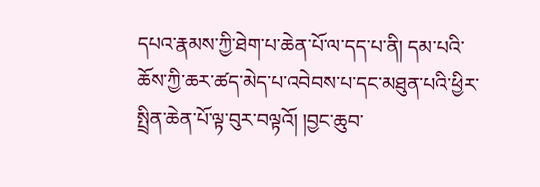དཔའ་རྣམས་ཀྱི་ཐེག་པ་ཆེན་པོ་ལ་དད་པ་ནི། དམ་པའི་ཆོས་ཀྱི་ཆར་ཚད་མེད་པ་འབེབས་པ་དང་མཐུན་པའི་ཕྱིར་སྤྲིན་ཆེན་པོ་ལྟ་བུར་བལྟའོ། །བྱང་ཆུབ་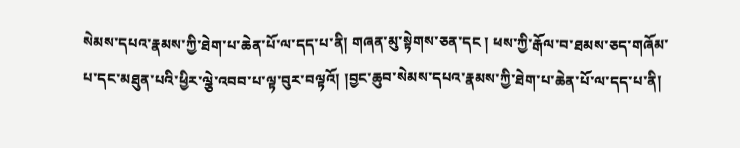སེམས་དཔའ་རྣམས་ཀྱི་ཐེག་པ་ཆེན་པོ་ལ་དད་པ་ནི། གཞན་མུ་སྟེགས་ཅན་དང ། ཕས་ཀྱི་རྒོལ་བ་ཐམས་ཅད་གཞོམ་པ་དང་མཐུན་པའི་ཕྱིར་ལྕེ་འབབ་པ་ལྟ་བུར་བལྟའོ། །བྱང་ཆུབ་སེམས་དཔའ་རྣམས་ཀྱི་ཐེག་པ་ཆེན་པོ་ལ་དད་པ་ནི།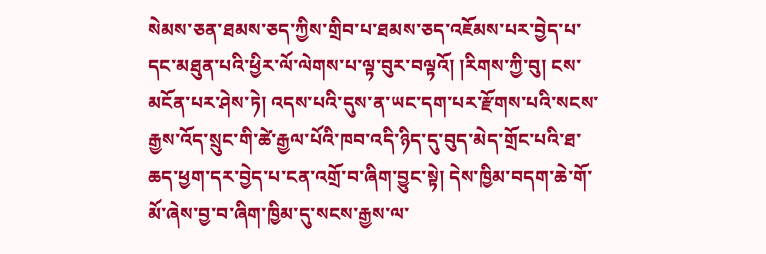སེམས་ཅན་ཐམས་ཅད་ཀྱིས་གྲིབ་པ་ཐམས་ཅད་འཇོམས་པར་བྱེད་པ་དང་མཐུན་པའི་ཕྱིར་ལོ་ལེགས་པ་ལྟ་བུར་བལྟའོ། །རིགས་ཀྱི་བུ། ངས་མངོན་པར་ཤེས་ཏེ། འདས་པའི་དུས་ན་ཡང་དག་པར་རྫོགས་པའི་སངས་རྒྱས་འོད་སྲུང་གི་ཚེ་རྒྱལ་པོའི་ཁབ་འདི་ཉིད་དུ་བུད་མེད་གྲོང་པའི་ཐ་ཆད་ཕྱག་དར་བྱེད་པ་ངན་འགྲོ་བ་ཞིག་བྱུང་སྟེ། དེས་ཁྱིམ་བདག་ཆེ་གོ་མོ་ཞེས་བྱ་བ་ཞིག་ཁྱིམ་དུ་སངས་རྒྱས་ལ་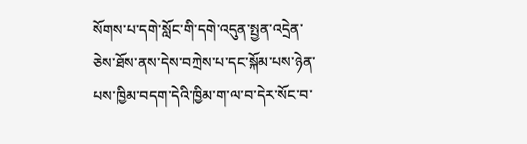སོགས་པ་དགེ་སློང་གི་དགེ་འདུན་སྤྱན་འདྲེན་ཅེས་ཐོས་ནས་དེས་བཀྲེས་པ་དང་སྐོམ་པས་ཉེན་པས་ཁྱིམ་བདག་དེའི་ཁྱིམ་ག་ལ་བ་དེར་སོང་བ་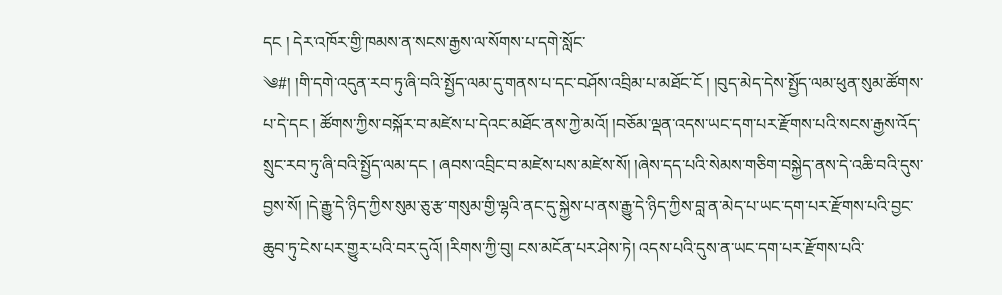དང ། དེར་འཁོར་གྱི་ཁམས་ན་སངས་རྒྱས་ལ་སོགས་པ་དགེ་སློང་
༄#། །གི་དགེ་འདུན་རབ་ཏུ་ཞི་བའི་སྤྱོད་ལམ་དུ་གནས་པ་དང་བཤོས་འབྲིམ་པ་མཐོང་ངོ ། །བུད་མེད་དེས་སྤྱོད་ལམ་ཕུན་སུམ་ཚོགས་པ་དེ་དང ། ཚོགས་ཀྱིས་བསྐོར་བ་མཛེས་པ་དེའང་མཐོང་ནས་ཀྱེ་མའོ། །བཅོམ་ལྡན་འདས་ཡང་དག་པར་རྫོགས་པའི་སངས་རྒྱས་འོད་སྲུང་རབ་ཏུ་ཞི་བའི་སྤྱོད་ལམ་དང ། ཞབས་འབྲིང་བ་མཛེས་པས་མཛེས་སོ། །ཞེས་དད་པའི་སེམས་གཅིག་བསྐྱེད་ནས་དེ་འཆི་བའི་དུས་བྱས་སོ། །དེ་རྒྱུ་དེ་ཉིད་ཀྱིས་སུམ་ཅུ་རྩ་གསུམ་གྱི་ལྷའི་ནང་དུ་སྐྱེས་པ་ནས་རྒྱུ་དེ་ཉིད་ཀྱིས་བླ་ན་མེད་པ་ཡང་དག་པར་རྫོགས་པའི་བྱང་ཆུབ་ཏུ་ངེས་པར་གྱུར་པའི་བར་དུའོ། །རིགས་ཀྱི་བུ། ངས་མངོན་པར་ཤེས་ཏེ། འདས་པའི་དུས་ན་ཡང་དག་པར་རྫོགས་པའི་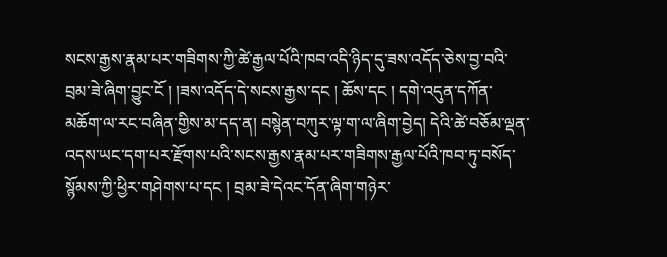སངས་རྒྱས་རྣམ་པར་གཟིགས་ཀྱི་ཚེ་རྒྱལ་པོའི་ཁབ་འདི་ཉིད་དུ་ཟས་འདོད་ཅེས་བྱ་བའི་བྲམ་ཟེ་ཞིག་བྱུང་ངོ ། །ཟས་འདོད་དེ་སངས་རྒྱས་དང ། ཆོས་དང ། དགེ་འདུན་དཀོན་མཆོག་ལ་རང་བཞིན་གྱིས་མ་དད་ན། བསྙེན་བཀུར་ལྟ་ག་ལ་ཞིག་བྱེད། དེའི་ཚེ་བཅོམ་ལྡན་འདས་ཡང་དག་པར་རྫོགས་པའི་སངས་རྒྱས་རྣམ་པར་གཟིགས་རྒྱལ་པོའི་ཁབ་ཏུ་བསོད་སྙོམས་ཀྱི་ཕྱིར་གཤེགས་པ་དང ། བྲམ་ཟེ་དེའང་དོན་ཞིག་གཉེར་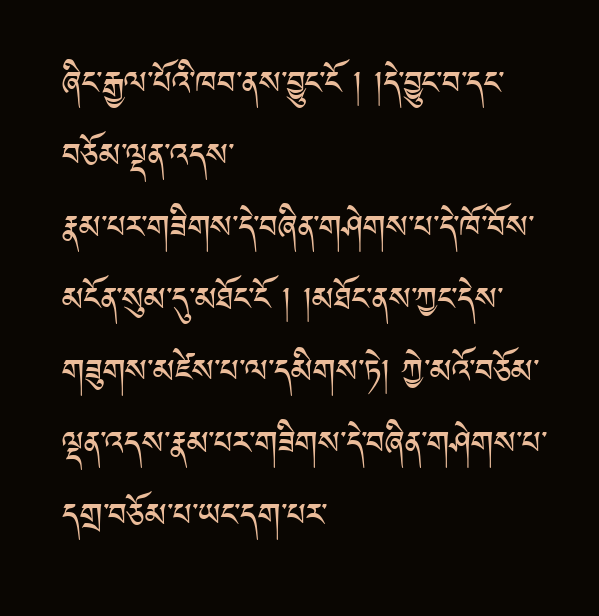ཞིང་རྒྱལ་པོའི་ཁབ་ནས་བྱུང་ངོ ། །དེ་བྱུང་བ་དང་བཅོམ་ལྡན་འདས་
རྣམ་པར་གཟིགས་དེ་བཞིན་གཤེགས་པ་དེ་ཁོ་བོས་མངོན་སུམ་དུ་མཐོང་ངོ ། །མཐོང་ནས་ཀྱང་དེས་གཟུགས་མཛེས་པ་ལ་དམིགས་ཏེ། ཀྱེ་མའོ་བཅོམ་ལྡན་འདས་རྣམ་པར་གཟིགས་དེ་བཞིན་གཤེགས་པ་དགྲ་བཅོམ་པ་ཡང་དག་པར་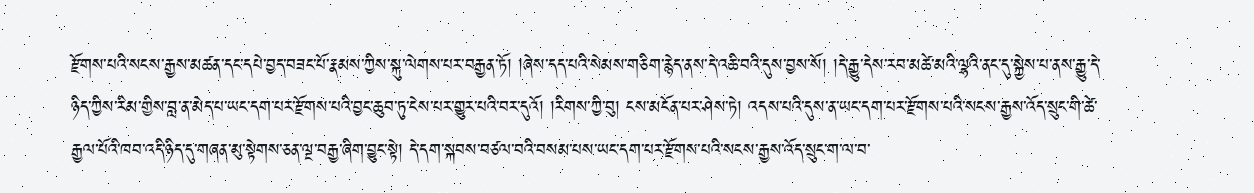རྫོགས་པའི་སངས་རྒྱས་མཚན་དང་དཔེ་བྱད་བཟང་པོ་རྣམས་ཀྱིས་སྐུ་ལེགས་པར་བརྒྱན་ཏོ། །ཞེས་དད་པའི་སེམས་གཅིག་རྙེད་ནས་དེ་འཆི་བའི་དུས་བྱས་སོ། །དེ་རྒྱུ་དེས་རབ་མཚེ་མའི་ལྷའི་ནང་དུ་སྐྱེས་པ་ནས་རྒྱུ་དེ་ཉིད་ཀྱིས་རིམ་གྱིས་བླ་ན་མེད་པ་ཡང་དག་པར་རྫོགས་པའི་བྱང་ཆུབ་ཏུ་ངེས་པར་གྱུར་པའི་བར་དུའོ། །རིགས་ཀྱི་བུ། ངས་མངོན་པར་ཤེས་ཏེ། འདས་པའི་དུས་ན་ཡང་དག་པར་རྫོགས་པའི་སངས་རྒྱས་འོད་སྲུང་གི་ཚེ་རྒྱལ་པོའི་ཁབ་འདི་ཉིད་དུ་གཞན་མུ་སྟེགས་ཅན་ལྔ་བརྒྱ་ཞིག་བྱུང་སྟེ། དེ་དག་སྐབས་བཙལ་བའི་བསམ་པས་ཡང་དག་པར་རྫོགས་པའི་སངས་རྒྱས་འོད་སྲུང་ག་ལ་བ་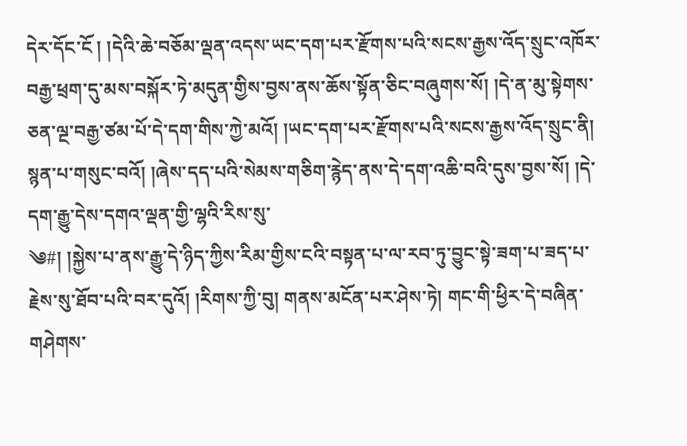དེར་དོང་ངོ ། །དེའི་ཆེ་བཅོམ་ལྡན་འདས་ཡང་དག་པར་རྫོགས་པའི་སངས་རྒྱས་འོད་སྲུང་འཁོར་བརྒྱ་ཕྲག་དུ་མས་བསྐོར་ཏེ་མདུན་གྱིས་བྱས་ནས་ཆོས་སྟོན་ཅིང་བཞུགས་སོ། །དེ་ན་མུ་སྟེགས་ཅན་ལྔ་བརྒྱ་ཙམ་པོ་དེ་དག་གིས་ཀྱེ་མའོ། །ཡང་དག་པར་རྫོགས་པའི་སངས་རྒྱས་འོད་སྲུང་ནི། སྙན་པ་གསུང་བའོ། །ཞེས་དད་པའི་སེམས་གཅིག་རྙེད་ནས་དེ་དག་འཆི་བའི་དུས་བྱས་སོ། །དེ་དག་རྒྱུ་དེས་དགའ་ལྡན་གྱི་ལྷའི་རིས་སུ་
༄#། །སྐྱེས་པ་ནས་རྒྱུ་དེ་ཉིད་ཀྱིས་རིམ་གྱིས་ངའི་བསྟན་པ་ལ་རབ་ཏུ་བྱུང་སྟེ་ཟག་པ་ཟད་པ་རྗེས་སུ་ཐོབ་པའི་བར་དུའོ། །རིགས་ཀྱི་བུ། གནས་མངོན་པར་ཤེས་ཏེ། གང་གི་ཕྱིར་དེ་བཞིན་གཤེགས་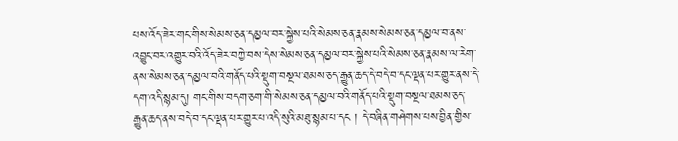པས་འོད་ཟེར་གང་གིས་སེམས་ཅན་དམྱལ་བར་སྐྱེས་པའི་སེམས་ཅན་རྣམས་སེམས་ཅན་དམྱལ་བ་ནས་འབྱུང་བར་འགྱུར་བའི་འོད་ཟེར་བཀྱེ་བས་དེས་སེམས་ཅན་དམྱལ་བར་སྐྱེས་པའི་སེམས་ཅན་རྣམས་ལ་རེག་ནས་སེམས་ཅན་དམྱལ་བའི་གནོད་པའི་སྡུག་བསྔལ་ཐམས་ཅད་རྒྱུན་ཆད་དེ་བདེ་བ་དང་ལྡན་པར་གྱུར་ནས་དེ་དག་འདི་སྙམ་དུ། གང་གིས་བདག་ཅག་གི་སེམས་ཅན་དམྱལ་བའི་གནོད་པའི་སྡུག་བསྔལ་ཐམས་ཅད་རྒྱུན་ཆད་ནས་བདེ་བ་དང་ལྡན་པར་གྱུར་པ་འདི་སུའི་མཐུ་སྙམ་པ་དང ། དེ་བཞིན་གཤེགས་པས་བྱིན་གྱིས་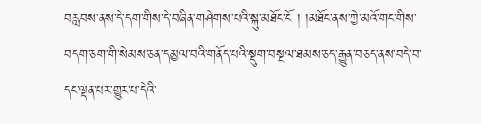བརླབས་ནས་དེ་དག་གིས་དེ་བཞིན་གཤེགས་པའི་སྐུ་མཐོང་ངོ ། །མཐོང་ནས་ཀྱེ་མའོ་གང་གིས་བདག་ཅག་གི་སེམས་ཅན་དམྱལ་བའི་གནོད་པའི་སྡུག་བསྔལ་ཐམས་ཅད་རྒྱུན་བཅད་ནས་བདེ་བ་དང་ལྡན་པར་གྱུར་པ་དེའི་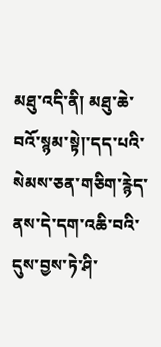མཐུ་འདི་ནི། མཐུ་ཆེ་བའོ་སྙམ་སྟེ།་དད་པའི་སེམས་ཅན་གཅིག་རྙེད་ནས་དེ་དག་འཆི་བའི་དུས་བྱས་ཏེ་ཤི་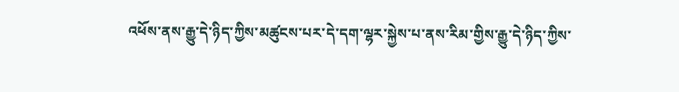འཕོས་ནས་རྒྱུ་དེ་ཉིད་ཀྱིས་མཚུངས་པར་དེ་དག་ལྷར་སྐྱེས་པ་ནས་རིམ་གྱིས་རྒྱུ་དེ་ཉིད་ཀྱིས་